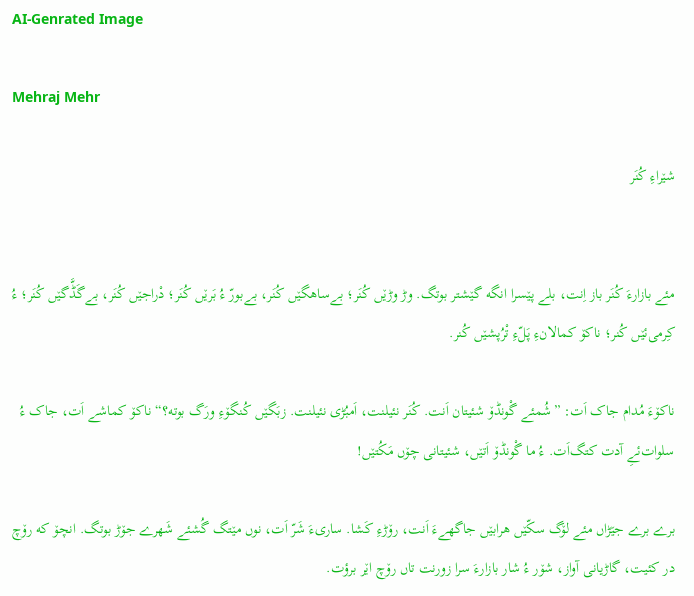AI-Genrated Image

Mehraj Mehr

شێراءِ کُنَر


مئے بازارءَ کُنَر باز اِنت، بلے پێسرا انگه گێشتر بوتگ. وڑ وڑێں کُنَر؛ بےساھگێں کُنَر، بےبورّ ءُ بَرێں کُنَر؛ دْراجێں کُنَر، بےگَڈَّگێں کُنَر؛ ءُ کِرمی‌ئێں کُنر؛ ناکۆ کمالانءِ پَلّءِ تْرُپشێں کُنر.

ناکۆءَ مُدام جاک اَت: ”شُمئے گْونڈۆ شئیتان اَنت. کُنَر نئیلنت، اَمبُڑی نئیلنت. زبَگێں کُنگۆءِ ورَگ بوته؟“ ناکۆ کماشے اَت، جاک ءُ سلوات‌ئےِ آدت کتگ‌اَت. ءُ ما گْونڈۆ اَتێں، شئیتانی چۆں مَکُتێں!

برے برے جێڑاں مئے لۆگ سکّێں ھرابێں جاگھےءَ اَنت، رۆڑءِ کَشا. ساریءَ شَرّ اَت، نوں مێتگ گُشئے شَھرے جۆڑ بوتگ. انچۆ که رۆچ در کئیت، گاڑیانی آواز، شۆر ءُ شار بازارءَ سرا زورنت تاں رۆچ اێر برؤت.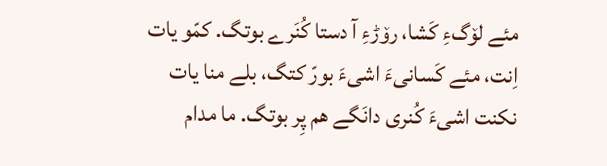مئے لۆگءِ کَشا، رۆڑءِ آ دستا کُنَرے بوتگ. کمّو یات اِنت، مئے کَسانیءَ اشیءَ بورّ کتگ، بلے منا یات نکنت اشیءَ کُنری دانَگے ھم پِر بوتگ. ما مدام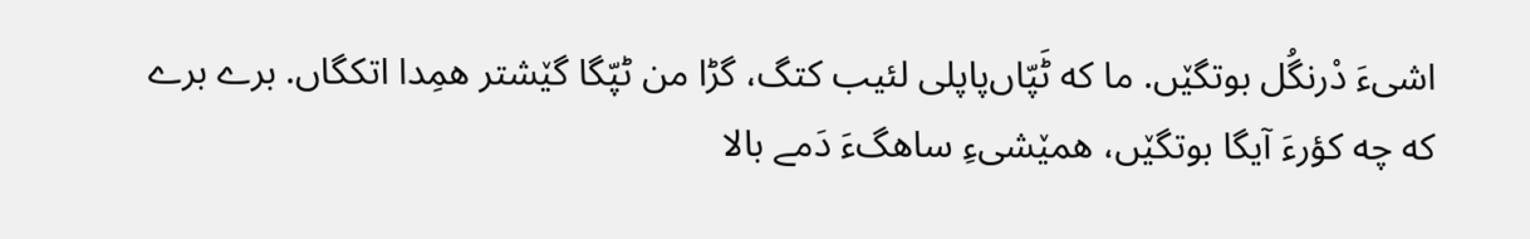اشیءَ دْرنگُل بوتگێں. ما که ٹَپّاں‌پاپلی لئیب کتگ، گڑا من ٹپّگا گێشتر ھمِدا اتکگاں. برے برے که چه کؤرءَ آیگا بوتگێں، ھمێشیءِ ساھگءَ دَمے بالا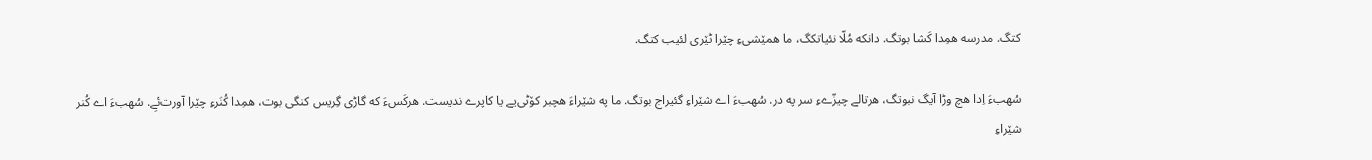کتگ. مدرسه ھمِدا کَشا بوتگ. دانکه مُلّا نئیاتکگ، ما ھمێشیءِ چێرا ٹێری لئیب کتگ.

سُھبءَ اِدا ھچ وڑا آیگ نبوتگ، ھرتالے چیزّےءِ سر په در. سُھبءَ اے شێراءِ گئیراج بوتگ. ما په شێراءَ هچبر کۆٹی‌یے یا کاپرے ندیست. ھرکَسءَ که گاڑی گِریس کنگی بوت، ھمِدا کُنَرءِ چێرا آورت‌ئےِ. سُھبءَ اے کُنر شێراءِ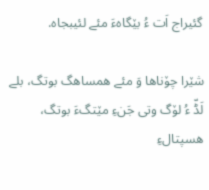گئیراج اَت ءُ بێگاہءَ مئے لئیبجاہ.

شێرا چۆناها وَ مئے ھمساھگ بوتگ، بلے لَڈّ ءُ لۆگ وتی جَنءِ مێتگءَ بوتگ، هسپتالءِ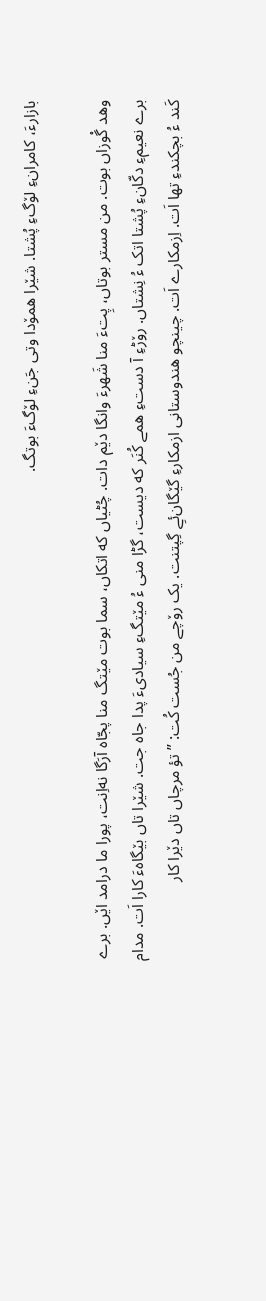بازارءَ، کامرانءِ لۆگءِ پُشتا. شێرا ھمۆدا وتی جَنءِ لۆگءَ بوتگ.

وھد گْوزاں بوت. من مستر بوتاں، پِتءَ منا شَھرءَ وانگا دێم دات. چُٹیاں که اتکاں، سما بوت مێتگ منا پجّاه آرَگا نه‌اِنت، پورا ما درامد اێں. برے برے نعیمءِ دکّانءِ پُشتا اتک ءُ نِشتاں. رۆڑءِ آ دستءِ همے کُنَر که دیست، گڑا منی ءُ مێتگءِ سیادیءَ پدا جاه جت. شێرا تاں بێگاہءَ کارا اَت. مدام کَند ءُ بچکندءِ تها اَت. اِزمکارے اَت. چینچو هندوستانی ازمکارءِ گێگان‌ئےِ گِپتنت. یک رۆچے من جُست کُت: ”تؤ مرچاں تاں دێرا کار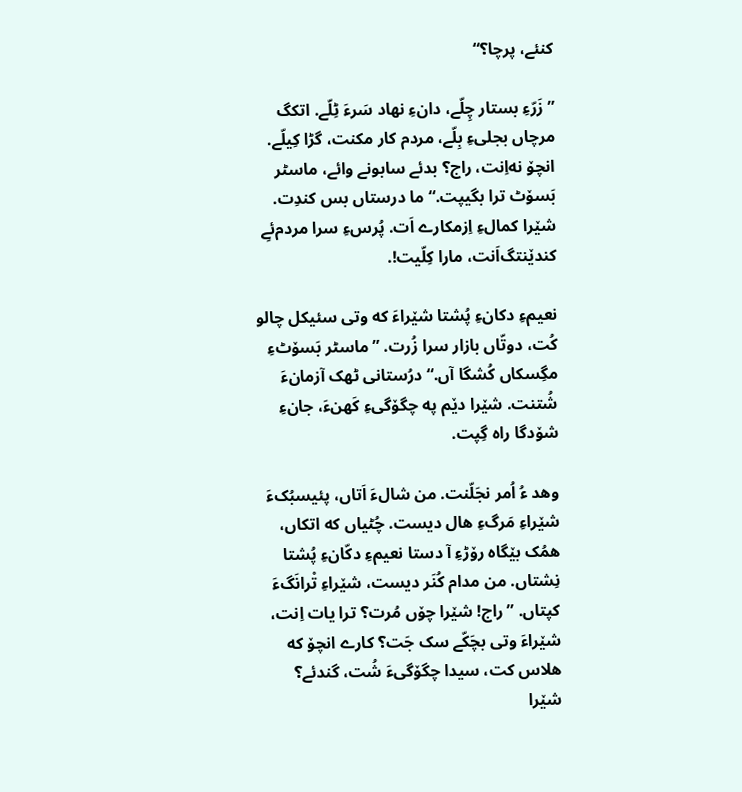کنئے، پرچا؟“

”زَرّءِ بستار چِلّے، دانءِ نهاد سَرءَ ٹِلّے. اتکگ مرچاں بجلیءِ بِلّے، مردم کار مکنت، گڑا کِیلّے. انچۆ نه‌اِنت، راج؟ بدئے سابونے وائے، ماسٹر بَسۆٹ ترا بگیپت.“ ما درستاں بس کندِت. شێرا کمالءِ اِزمکارے اَت. پُرسءِ سرا مردم‌ئےِ کندێنتگ‌اَنت، مارا کِلّیت!.

نعیمءِ دکانءِ پُشتا شێراءَ که وتی سئیکل چالو کُت، دوتّاں بازار سرا زُرت. ”ماسٹر بَسۆٹءِ مگِسکاں کُشگا آں.“ درُستانی ٹهک آزمانءَ شُتنت. شێرا دێم په چگۆگیءِ کَهنءَ، جانءِ شۆدگا راه گِپت.

وھد ءُ اُمر نجَلّنت. من شالءَ اَتاں، پئیسبُکءَ شێراءِ مَرگءِ ھال دیست. چُٹیاں که اتکاں، ھمُک بێگاہ رۆڑءِ آ دستا نعیمءِ دکّانءِ پُشتا نِشتاں. من مدام کُنَر دیست، شێراءِ تْرانَگءَ کپتاں. ”راج! شێرا چۆں مُرت؟ ترا یات اِنت، شێراءَ وتی بچَکّے سک جَت؟ کارے انچۆ که هلاس کت، سیدا چگۆگیءَ شُت، گندئے؟ شێرا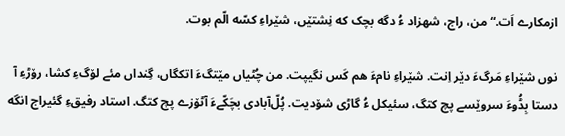ازمکارے اَت.“ من، راج، شھزاد ءُ دگه بچک که نِشتێں، شێراءِ کسّه الّم بوت.

نوں شێراءِ مَرگءَ دێر اِنت. شێراءِ نامءَ ھم کَس نگیپت. من چُٹیاں مێتگءَ اتکگاں، گِنداں مئے لۆگءِ کشا، رۆڑءِ آ دستا بِڈُوءَ سروێسے پچ کتگ، سئیکل ءُ گاڑی شۆدیت. پُلّ‌آبادی بچَکّےءَ آٹۆزے پچ کتگ. استاد رفیقءِ گئیراج انگه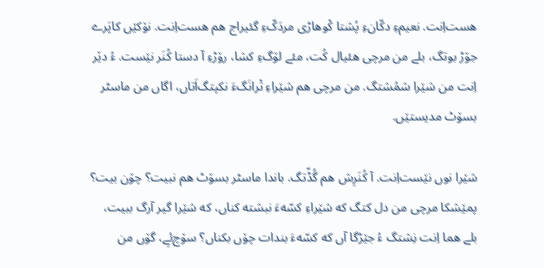ھست‌اِنت. نعیمءِ دکّانءِ پُشتا کْوھاڑی مردَکّءِ گئیراج ھم ھست‌اِنت. نۆکێں کاپَرے جۆڑ بوتگ، بلے من مرچی ھئیال کُت، مئے لۆگءِ کشا، رۆڑءِ آ دستا کُنَر نێست. ءُ دێر اِنت من شێرا شمُشتگ. من مرچی ھم شێراءِ تْرانَگءَ نکپتگ‌اَتاں، اگاں من ماسٹر بسۆٹ مدیستێں.

شێرا نوں نێست‌اِنت. آ کُنَرِش هم گُڈّتگ. باندا ماسٹر بسۆٹ ھم نبیت؟ چۆن بیت؟ پمێشکا مرچی من دل کتگ که شێراءِ کسّهءَ نبشته کناں، که شێرا گیر آرگ ببیت، بلے ھما اِنت نِشتگ ءُ جێڑگا آں که کسّهءَ بندات چۆں بکناں؟ سۆچ‌ئےِ، گۆں من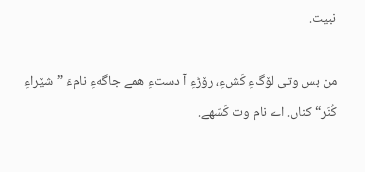نبیت.

من بس وتی لۆگءِ کَشءِ، رۆڑءِ آ دستءِ همے جاگهءِ نامءَ ”شێراءِ کُنَر“ کناں. اے نام وت کَسّهے.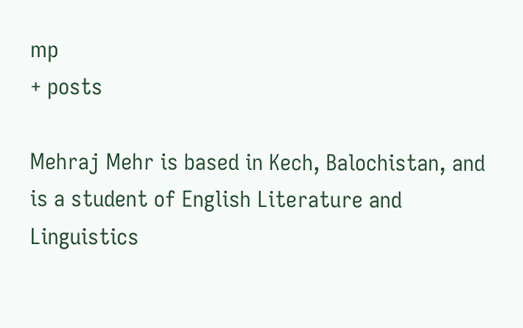mp
+ posts

Mehraj Mehr is based in Kech, Balochistan, and is a student of English Literature and Linguistics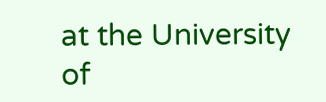at the University of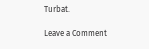Turbat.

Leave a Comment